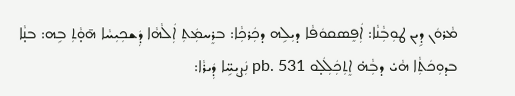ܡܵܪܘܿܢ ܕܹܝܢ ܛܘܼܒܼܵܢܵܐ: ܐܲܦܸܤܩܘܿܦܵܐ ܕܝܼܠܹܗ ܕܟܲܪܟܼܵܐ: ܒܪܸܚܡܲܬܼ ܐܲܠܵܗܵܐ ܕܲܫܟܼܝܼܚܵܐ ܗ̄ܘ̣ܵܬܼ ܒܹܗ: ܒܢ̣ܵܐ ܒܕܘܼܟܿܬܼܵܐ ܗܵܝ̇ ܕܒܼܵܗ̇ ܐܸܬܼܟܲܠܲܠ̣ܘ pb. 531 ܢܲܨܝܼܚܹ̈ܐ ܕܲܝܪܵܐ: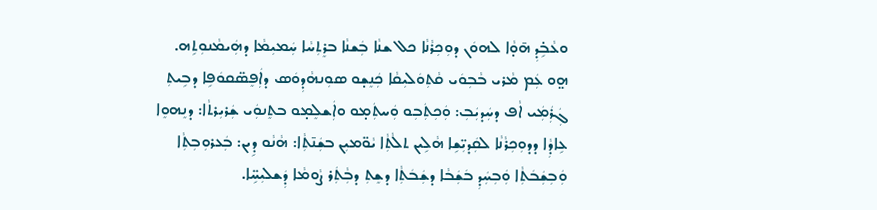ܘܥܵܒܹ̇ܕܼ ܗ̄ܘ̣ܵܐ ܠܗܘܿܢ ܕܘܼܟܼܪܵܢܵܐ ܟܠ ܫܢܵܐ ܒܲܫܢܵܐ ܒܪܸܬܼܚܵܐ ܚܲܡܝܼܡܵܐ ܕܗܲܝܡܵܢܘܼܬܹܗ. ܗ̤ܘ ܥܲܡ ܡܵܪܝ ܒܵܒܼܘܿܝ ܩܵܬܼܘܿܠܝܼܩܵܐ ܟܲܢܸܫ̣ܘ ܤܘܼܢܗܵܕܼܘܿܣ ܕܐܲܦܸܤ̈ܩܘܿܦܹܐ ܕܒܹܝܬܼ ܓܲܪܲܡܲܝ ܐܵܦ ܕܚܲܕܝܲܒܼ: ܘܲܟܼܬܲܒܼܘ ܘܲܚܬܲܡ̣ܘ ܘܐܲܫܠܸܡ̣ܘ ܒܬܸܢܘܲܝ ܫܲܪܝܼܪܬܵܐ: ܕܢܸܗܘܸܐ ܥܹܐܕܼܵܐ ܕܕܘܼܟܼܪܵܢܵܐ ܠܩܲܕܝܼ̈ܫܹܐ ܗܵܠܹܝܢ ܬܠܵܬܼܵܐ ܝܵܘ̈ܡܝܼܢ ܒܫܲܢ̄ܬܼܵܐ: ܗܵܢܵܘ ܕܹܝܢ: ܒܲܥܪܘܼܒܼܬܼܵܐ ܘܲܒܼܫܲܒܿܬܼܵܐ ܘܲܒܼܚܲܕܼ ܒܿܫܲܒܵܐ ܕܫܲܒܿܬܼܵܐ ܕܫܸܬܼ ܕܒܼܵܬܲܪ ܨܵܘܡܵܐ ܕܲܫܠܝܼܚܹ̈ܐ.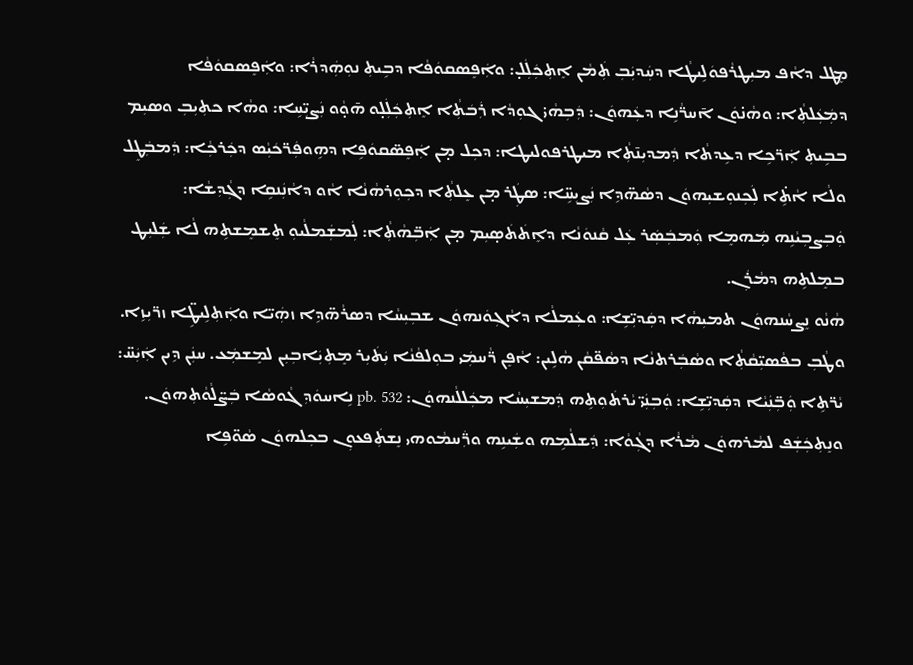ܡܸܛܠ ܕܐܵܦ ܡܝܼܛܪܵܦܘܿܠܹܝܛܵܐ ܕܚܲܕܝܲܒܼ ܬܲܡܵܢ ܐܸܬܼܟܲܠܲܠ̣: ܘܐܲܦܸܤܩܘܿܦܵܐ ܕܒܹܝܬܼ ܢܘܼܗܲܕܪܵܐ: ܘܐܲܦܸܤܩܘܿܦܵܐ ܕܡܲܥܲܠܬܼܵܐ: ܘܗܵܢ̇ܘܿܢ ܐ̄ܚܪ̈ܵܢܹܐ ܕܥܲܗܘܿܢ: ܕܲܒܼܗܵܝ̇ ܓܘܼܕܵܐ ܪܲܒܿܬܼܵܐ ܐܸܬܼܟܲܠܲܠ̣ܘ ܗ̄ܘ̣ܵܘ ܢܲܨܝܼ̈ܚܹܐ: ܘܗܵܐ ܟܬܼܝܼܒܼ ܘܤܝܼܡ ܒܒܹܝܬܼ ܐܲܪ̈ܟܹܐ ܕܥܹܕܬܵܐ ܕܲܡܕܝܼܢ̄ܬܼܵܐ ܡܝܛܪܦܘܠܝܛܐ: ܕܟܼܠ ܡ̣ܢ ܐܲܦܸܤ̈ܩܘܿܦܹܐ ܕܗܹܘܦܲܪ̈ܟܿܝܼܵܣ ܕܟܲܪܟܼܵܐ: ܕܲܡܒܲܛܸܠ ܘܠܵܐ ܐܵܬܹ̇ܐ ܠܲܟܼܢܘܼܫܝܼܗܘܿܢ ܕܤܵܗ̈ܕܹܐ ܢܲܨܝܼܚܹ̈ܐ: ܤܛܲܪ ܡ̣ܢ ܥܸܠܬܼܵܐ ܕܟܼܘܼܪܗܵܢܵܐ ܐܵܘ ܕܐܵܢܲܢܩܹܐ ܕܓܼܵܕܼܫܵܐ: ܘܲܒܼܨܒܼܝܵܢܹܗ ܡܲܗܡܸܐ ܘܲܡܒܲܤܲܪ ܥܲܠ ܩܵܢܘܿܢܵܐ ܕܐܸܬܿܬܿܤ̣ܝܼܡ ܡ̣ܢ ܐܲܒܼ̈ܗܵܬܼܵܐ: ܠܲܡܫܲܡܠܵܝܘܼ ܬܸܫܡܸܫܬܹܗ ܠܵܐ ܫܲܠܝܼܛ ܒܡܸܠܬܹܗ ܕܡܵܪܲܢ.
ܗܵܢܵܘ ܢܸܨܚܵܢܗܘܿܢ ܬܡܝܼܗܵܐ ܕܩܲܕܝܼ̈ܫܹܐ: ܘܥܲܡܠܵܐ ܕܐܵܓܼܘܿܢܗܘܿܢ ܫܒܼܝܼܚܵܐ ܕܤܪܵܗ̈ܕܹܐ ܙܗܲܝ̈ܐ ܘܐܲܬܼܠܹܝܛܹ̈ܐ ܙܪ̈ܝܼܙܹܐ. ܘܛܵܒܼ ܒܦܵܤܝܼ̈ܩܵܬܼܵܐ ܘܤܵܒܲܪܬܢܵܐ ܕܤܵܦ̈ܩܵܢ ܗܵܠܹܝܢ: ܐܵܦܸܢ ܪ̈ܵܚܡܲܝ ܒܘܼܠܦܵܢܵܐ ܝܲܬܿܝܼܪ ܡܸܬܼܝܲܐܒܼܝܼܢ ܠܡܸܫܡܲܥ. ܚܢܲܢ ܕܹܝܢ ܐܲܝܲܚ̈: ܝܵܪ̈ܬܹܐ ܘܲܒܼ̈ܢܲܝܵܐ ܕܩܲܕܝܼ̈ܫܹܐ: ܘܲܒܼܢܲܝ̈ ܝܵܪܬܿܘܼܬܹܗ ܕܲܡܫܝܼܚܵܐ ܡܟܲܠܠܵܢܗܘܿܢ: pb. 532 ܢܹܐܚܘܿܕܼ ܓܵܘܤܵܐ ܒܲܨ̈ܠܵܘܵܬܼܗܘܿܢ. ܘܢܸܬܼܟܲܫܲܦ ܠܡܵܪܗܘܿܢ ܡܵܪܵܐ ܕܓܼܵܘܵܐ: ܕܲܫܠܵܡܹܗ ܘܫܲܝܢܹܗ ܘܪ̈ܲܚܡܵܘܗܝ ܢܸܫܬܲܦܥܘܼܢ ܒܟܼܠܗܘܿܢ ܤܵܘ̈ܦܹܐ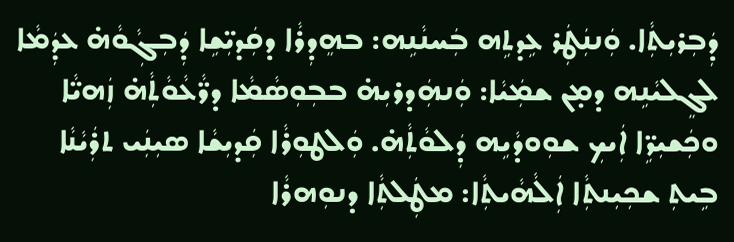ܕܲܒܼܪܝܼܬܼܵܐ. ܘܲܢܢܲܛܲܪ ܥܹܕܬܹܗ ܒܲܚܢܵܢܹܗ: ܒܗܸܕܼܪܵܐ ܕܩܲܕܝܼ̈ܫܹܐ ܕܲܒܼܓܼܵܘܵܗ̇ ܥܕܲܡܵܐ ܠܓܸܠܝܵܢܹܗ ܕܡ̣ܢ ܫܡܲܝܵܐ: ܘܲܢܗܲܕܪܝܼܗ̇ ܒܒܼܘܼܤܵܡܵܐ ܕܪ̈ܵܥܵܘܵܬܼܵܗ̇ ܙܲܗܝ̈ܵܐ ܘܟܲܫܝܼܪܹ̈ܐ ܐܲܝܟܼ ܫܘܼܘܕܵܝܹܗ ܕܲܠܘܵܬܼܵܗ̇. ܘܲܠܛܘܼܪܵܐ ܩܲܕܝܼܫܵܐ ܤܝܼܢܲܝ ܬܪܲܝܵܢܵܐ ܒܹܝܬܼ ܫܟܼܝܼܢܬܼܵܐ ܐܲܠܵܗܵܝܬܼܵܐ: ܡܛܲܠܬܼܵܐ ܕܢܘܼܗܪܵܐ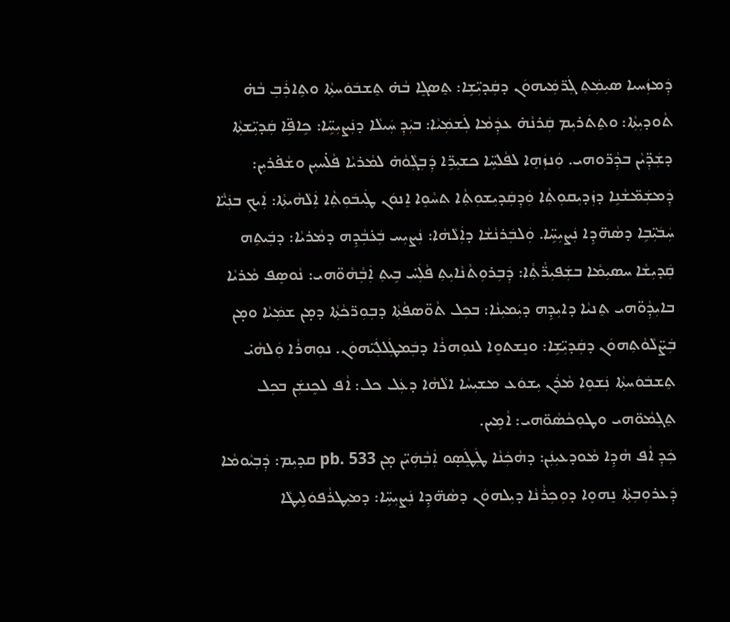ܕܲܡܙܲܚܝܐ ܤܝܼܡܲܬܼ ܓܲܪ̈ܡܲܝܗܘܿܢ ܕܩܲܕܝܼ̈ܫܹܐ: ܬܸܤܓܸܐ ܒܵܗ̇ ܬܸܫܒܿܘܿܚܬܼܵܐ ܘܬܹܐܪܲܒܼ ܒܵܗ̇ ܬܵܘܕܝܼܬܼܵܐ: ܘܬܸܬܿܪܝܼܡ ܩܲܪܢܵܗ̇ ܥܕܲܡܵܐ ܠܲܫܡܲܝܵܐ: ܒܝܲܕܼ ܚܲܝܠܵܐ ܕܢܲܨܝܼܚܹ̈ܐ: ܟܹܐܦܹ̈ܐ ܩܲܕܝܼ̈ܫܬܼܵܐ ܕܫܲܕܼ̈ܝܵܢ ܒܕܼܵܪ̈ܘܗܝ. ܘܲܢܙܲܗܸܐ ܠܦܵܠܚܹ̈ܐ ܟܫܝܼܪܹ̈ܐ ܕܲܒܼܓܼܵܘܵܗ̇ ܠܡܵܪܝܵܐ ܦܵܠ̇ܚܝܼܢ ܘܫܵܦ̇ܪܝܼܢ: ܕܲܡܫܲܡ̈ܫܵܢܹܐ ܕܙܲܕܝܼܩܘܼܬܼܵܐ ܘܲܕܼܩܲܕܝܼܫܘܼܬܼܵܐ ܬܚܵܘܸܐ ܐܸܢܘܿܢ ܛܲܝܒܿܘܼܬܼܵܐ ܐܲܠܵܗܵܝܬܼܵܐ: ܐܲܝܟܼ ܒܢܲܝ̈ܵܐ ܚܲܒܿܝܼ̈ܒܹܐ ܕܤܵܗ̈ܕܹܐ ܢܲܨܝܼܚܹ̈ܐ. ܘܲܠܒܲܪܢܵܫܵܐ ܕܐܲܠܵܗܵܐ: ܢܲܨܝܼܚ ܒܲܥ̇ܒܼܵܕܹܗ ܕܡܵܪܝܵܐ: ܕܒܲܝܬܹܗ ܩܲܕܝܼܫܵܐ ܚܤܝܼܡܵܐ ܒܫܲܦܝܼܪ̈ܵܬܼܵܐ: ܕܲܒܼܪܘܼܬܵܢܵܐܝܼܬܼ ܦܵܠܲܚ̇ ܒܹܝܬܼ ܐܲܒܼܵܗܵܘ̈ܗܝ: ܢܵܘܤܸܦ ܡܵܪܝܵܐ ܒܐܝܼܕܼܵܘ̈ܗܝ ܬܸܢܝܵܐ ܕܐܝܼܕܹܗ ܕܝܲܡܝܼܢܵܐ: ܒܟܼܠ ܬܵܘ̈ܤܦܵܬܼܵܐ ܕܒܼܘܼܪ̈ܟܵܬܼܵܐ ܕܡ̣ܢ ܫܡܲܝܵܐ ܘܡ̣ܢ ܒܲܨ̈ܠܵܘܵܬܼܗܘܿܢ ܕܩܲܕܝܼ̈ܫܹܐ: ܘܢܸܫܬܘܸܐ ܠܢܘܼܗܪܵܐ ܕܒܲܡܛܲܠܠܲܝ̈ܗܘܿܢ. ܢܘܼܗܪܵܐ ܘܲܠܗܵܝ̇ ܬܸܫܒܿܘܿܚܬܼܵܐ ܢܲܫܘܸܐ ܡܵܪܲܢ ܝܼܫܘܿܥ ܡܫܝܼܚܵܐ ܐܠܵܗܵܐ ܕܥܲܠ ܟܠ: ܐܵܦ ܠܟܸܢܫܲܢ ܒܟܼܠ ܬܸܓܼܡܵܘ̈ܗܝ ܘܛܘܼܟܵܤܵܘ̈ܗܝ: ܐܵܡܹܝܢ.
ܟܲܕܼ ܐܵܦ ܗܵܕܹܐ ܡܵܘܕܥܝܼܢܲܢ: ܕܗܵܟܲܢܵܐ ܛܲܛܸܿܤ̣ܘ ܐܲܒܼܵܗܲܝ̈ܢ ܡ̣ܢ pb. 533 ܩܕܝܼܡ: ܕܲܒܼܝܵܘܡܵܐ ܕܲܥܪܘܼܒܼܬܼܵܐ ܢܸܗܘܸܐ ܕܘܼܟܼܪܵܢܵܐ ܕܝܼܠܗܘܿܢ ܕܤܵܗ̈ܕܹܐ ܢܲܨܝܼܚܹ̈ܐ: ܕܡܝܼܛܪܵܦܘܿܠܹܝܛܵܐ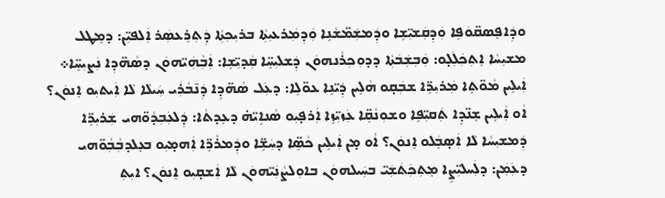ܘܕܲܐܦܸܤܩ̈ܘܿܦܹܐ ܘܲܕܼܩܲܫܝܼ̈ܫܹܐ ܘܕܲܡܫܲܡ̈ܫܵܢܹܐ ܘܲܕܼܡܲܪܥܝܼܬܼܵܐ ܒܪܝܼܟܼܬܼܵܐ ܕܲܬܼܪܸܥܤܲܪ ܐܲܠܦܝܼ̈ܢ: ܕܡܸܛܠ ܡܫܝܼܚܵܐ ܐܸܬܼܟܲܠܲܠ̣ܘ: ܘܲܒܼܫܲܒܿܬܼܵܐ ܕܕܘܼܟܼܪܵܢܗܘܿܢ ܕܲܫܠܝܼܚܹ̈ܐ ܩܲܕܝܼ̈ܫܹܐ: ܐܲܒܼܵܗܲܝ̈ܗܘܿܢ ܕܤܵܗ̈ܕܼܐ ܢܲܨܝܼܚܹ̈ܐ܀ ܐܲܝܠܹܝܢ ܡܵܘ̈ܬܹܐ ܡܲܪܝܼܪܹ̈ܐ ܫܒܲܩ̣ܘ ܗܵܠܹܝܢ ܕܲܝ̈ܢܹܐ ܥܘ̈ܠܹܐ: ܕܥܲܠ ܤܵܗ̈ܕܹܐ ܕܲܢ̄ܒܵܪܲܝ ܚܲܝܠܵܐ ܠܵܐ ܐܲܝܬܝܼܘ ܐܸܢܘܿܢ؟ ܐܵܘ ܐܲܝܠܹܝܢ ܫܸܢ̈ܕܹܐ ܬܲܩܝܼ̈ܦܹܐ ܘܫܘܼܢܵܩܹ̈ܐ ܥܲܙܝܼ̈ܙܹܐ ܐܲܪܦ̣ܝܼܘ ܤܵܢܐܹܝ̈ܗ̇ ܕܥܹܕܬܵܐ: ܕܲܠܥܲܒܼܕܵܘ̈ܗܝ ܫܲܪܝܼܪܹ̈ܐ ܕܲܡܫܝܼܚܵܐ ܠܵܐ ܐܲܤ̣ܒܸܿܠܘ ܐܸܢܘܿܢ؟ ܐܵܘ ܡ̣ܢ ܐܲܝܠܹܝܢ ܟܵܤܹ̈ܐ ܕܚܲܫܹ̈ܐ ܘܕܲܡܪܵܪܹ̈ܐ ܐܲܗܡ̣ܝܼܘ ܒܥܸܠܕܒܼܵܒܼܵܘ̈ܗܝ ܕܥܲܡܲܢ: ܕܠܲܚܠܝܼ̈ܨܹܐ ܡܸܬܼܟܲܬܿܫܲܝ̈ ܒܚܲܝܠܗܘܿܢ ܒܐܘܼܠܨܵܢܲܝ̈ܗܘܿܢ ܠܵܐ ܐܲܫܩ̣ܝܼܘ ܐܸܢܘܿܢ؟ ܐܝܼܬܼ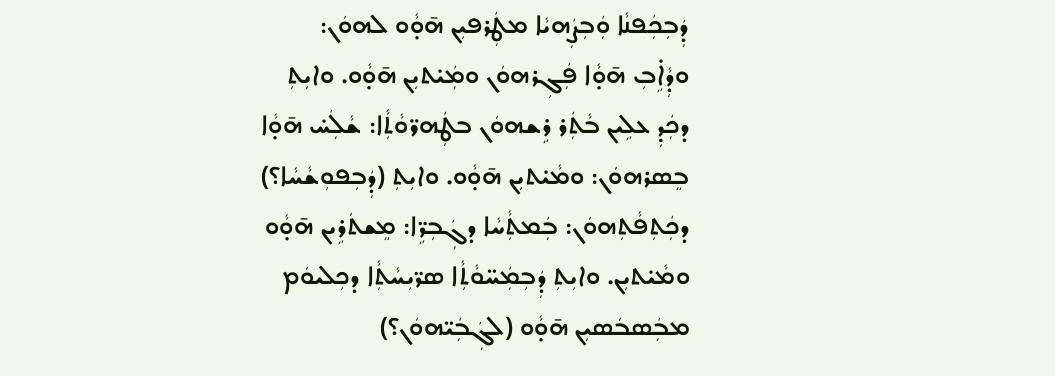ܕܲܒܼܟܲܦܢܵܐ ܘܲܒܼܨܲܗܝܵܐ ܡܛܲܪܦܝܼܢ ܗ̄ܘ̣ܵܘ ܠܗܘܿܢ: ܘܕܼܵܐܹ̇ܒܼ ܗ̄ܘ̣ܵܐ ܦܲܓܼܪܗܘܿܢ ܘܡܲܝ̇ܬܝܼܢ ܗ̄ܘ̣ܵܘ. ܘܐܝܼܬܼ ܕܟܲܕܼ ܥܠܹܝܢ ܒܵܬܲܪ ܪܹܫܗܘܿܢ ܒܛܲܗܪ̈ܘܵܬܼܵܐ: ܫܵܠܲܚ̇ ܗ̄ܘ̣ܵܐ ܒܸܤܪܗܘܿܢ: ܘܡܵܝ̇ܬܝܼܢ ܗ̄ܘ̣ܵܘ. ܘܐܝܼܬܼ (ܕܲܒܼܦܘܼܫܵܚܵܐ؟) ܕܟܲܬܼܦܵܬܼܗܘܿܢ: ܒܲܡܬܼܵܚܵܐ ܕܓܲܒܼܪܹ̈ܐ: ܡܸܫܬܿܪܹܝܢ ܗ̄ܘ̣ܵܘ ܘܡܵܝ̇ܬܝܼܢ. ܘܐܝܼܬܼ ܕܲܒܼܡܲܚ̈ܘܵܬܼܵܐ ܤܪ̈ܝܼܚܵܬܼܵܐ ܕܟܼܠܝܘܿܡ ܡܒܲܤܒܿܤܝܼܢ ܗ̄ܘ̣ܵܘ (ܠܓܲܒܲܝ̈ܗܘܿܢ؟)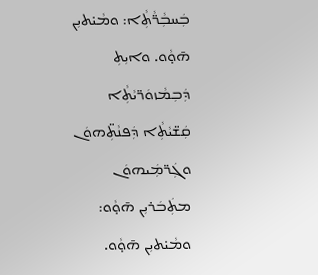ܒܲܚܒܼܵܪ̈ܵܬܼܵܐ: ܘܡܵܝ̇ܬܝܼܢ ܗ̄ܘ̣ܵܘ. ܘܐܝܼܬܼ ܕܲܒܼܡܵܙܘܿܪ̈ܝܵܬܼܵܐ ܩܲܫ̈ܝܵܬܼܵܐ ܕܲܦܢܵܬܼ̈ܗܘܿܢ ܘܓܲܪ̈ܡܲܝܗܘܿܢ ܡܬܲܒܿܪܝܼܢ ܗ̄ܘ̣ܵܘ: ܘܡܵܝ̇ܬܝܼܢ ܗ̄ܘ̣ܵܘ.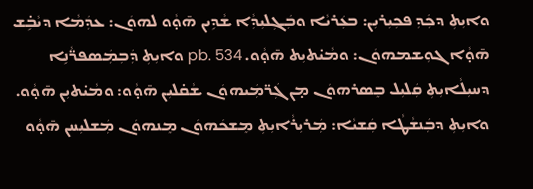ܘܐܝܼܬܼ ܕܟܲܕܼ ܦܟܼܝܼܪܝܼܢ: ܒܥܲܪܝܵܐ ܘܒܲܓܼܠܝܼܕܼܵܐ ܫܵܕܹܝܢ ܗ̄ܘ̣ܵܘ ܠܗܘܿܢ: ܥܕܲܡܵܐ ܕܝܵܒܹ̇ܫ ܗ̄ܘ̣ܵܐ ܓܘܼܫܡܗܘܿܢ: ܘܡܵܝ̇ܬܝܼܬ ܗ̄ܘ̣ܵܘ. pb. 534 ܘܐܝܼܬܼ ܕܲܒܼܡܲܤܦܪ̈ܵܢܹܐ ܕܚܝܼܠܵܐܝܼܬܼ ܩܲܠܝܼܠ ܒܸܤܪܗܘܿܢ ܡ̣ܢ ܓܲܪ̈ܡܲܝܗܘܿܢ ܫܵܩ̇ܠܝܼܢ ܗ̄ܘ̣ܵܘ: ܘܡܵܝ̇ܬܝܼܢ ܗ̄ܘ̣ܵܘ. ܘܐܝܼܬܼ ܕܒܲܢܫܵܛܵܐ ܩܲܫܝܵܐ: ܡܲܪܝܼܪܵܐܝܼܬܼ ܡܸܫܟܿܗܘܿܢ ܡܸܢܗܘܿܢ ܡܲܫܠܝܼܚܢ ܗ̄ܘ̣ܵܘ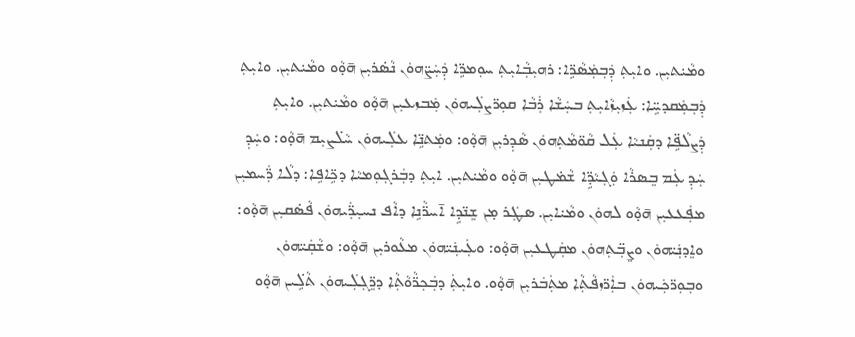ܘܡܵܝ̇ܬܝܼܢ. ܘܐܝܼܬܼ ܕܲܒܼܡܲܤܵܪܹ̈ܐ: ܪܗܝܼܒܼܵܐܝܼܬܼ ܚܘܼܡܪܹ̈ܐ ܕܲܚܲܨ̈ܗܘܿܢ ܢܵܤ̇ܪܝܼܢ ܗ̄ܘ̣ܵܘ ܘܡܵܝ̇ܬܝܼܢ. ܘܐܝܼܬܼ ܕܲܒܼܡܲܩܕܚܹ̈ܐ: ܥܲܙܝܼܙܵܐܝܼܬܼ ܒܚܲܫܵܐ ܪܲܒܵܐ ܩܘܼܪ̈ܨܠܲܝܗܘܿܢ ܡܲܒܙܥܝܼܢ ܗ̄ܘ̣ܵܘ ܘܡܵܝ̇ܬܝܼܢ. ܘܐܝܼܬܼ ܕܲܨܠܵܦܹ̈ܐ ܕܩܲܢܝܵܐ ܥܲܠ ܩܵܘ̈ܡܵܬܼܗܘܿܢ ܤܵܕܼܪܝܼܢ ܗ̄ܘ̣ܵܘ: ܘܡܲܬܢܹ̈ܐ ܥܠܲܝܗܘܿܢ ܚܵܠ̇ܨܝܼܡ ܗ̄ܘ̣ܵܘ: ܘܚܲܕܼ ܚܲܕܼ ܥܲܡ ܒܸܤܪܵܐ ܘܲܓܼܝܵܕܹ̈ܐ ܫܵܡ̇ܛܝܼܢ ܗ̄ܘ̣ܵܘ ܘܡܵܝ̇ܬܝܼܢ. ܐܝܼܬܼ ܕܒܲܪܓܼܘܼܡܝܵܐ ܕܟܹ̈ܐܦܹܐ: ܕܠܵܐ ܪ̈ܲܚܡܝܼܢ ܡܦܲܥܥܝܼܢ ܗ̄ܘ̣ܵܘ ܠܗܘܿܢ ܘܡܵܝ̇ܐܝܼܢ. ܤܛܲܪ ܡ̣ܢ ܫܸܢ̈ܕܹܐ ܐ̄ܚܪ̈ܵܢܹܐ ܕܐܵܦ ܢܚܝܼܪ̈ܲܝܗܘܿܢ ܦܵܤ̇ܩܝܼܢ ܗ̄ܘ̣ܵܘ: ܘܐܸܕܢܲܝ̈ܗܘܿܢ ܘܨܸܒܼ̈ܬܼܗܘܿܢ ܡܩܲܛܥܝܼܢ ܗ̄ܘ̣ܵܘ: ܘܥܲܝܢܲܝ̈ܗܘܿܢ ܡܥܵܘܪܝܼܢ ܗ̄ܘ̣ܵܘ: ܘܫܵܩܲܝ̈ܗܘܿܢ ܘܒܼܘܼܪ̈ܟܲܝܗܘܿܢ ܒܐܲܪ̈ܙܦܵܬܼܵܐ ܡܬܲܒܿܪܝܼܢ ܗ̄ܘ̣ܵܘ. ܘܐܝܼܬܼܿ ܕܒܲܟܼܪ̈ܵܘܵܬܼܵܐ ܕܪܸ̈ܓܼܠܲܝܗܘܿܢ ܬܵܠܹ̇ܝܢ ܗ̄ܘ̣ܵܘ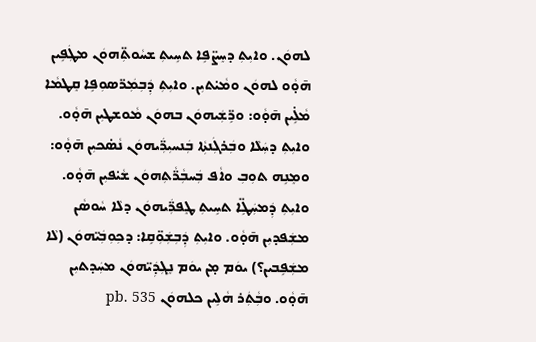ܠܗܘܿܢ. ܘܐܝܼܬܼ ܕܚܸܨ̈ܦܹܐ ܬܚܹܝܬܼ ܫܚܵܘܬܼ̈ܗܘܿܢ ܡܛܲܦܹܝܢ ܗ̄ܘ̣ܵܘ ܠܗܘܿܢ ܘܡܵܝ̇ܬܝܼܢ. ܘܐܝܼܬܼ ܕܲܒܼܡܲܪ̈ܤܘܼܦܹܐ ܩܸܛܡܵܐ ܡܵܠܹ̇ܝܢ ܗ̄ܘ̣ܵܘ: ܘܪܹ̈ܫܲܝܗܘܿܢ ܒܗܘܿܢ ܡܵܘܫܛܝܼܢ ܗ̄ܘ̣ܵܘ. ܘܐܝܼܬܼ ܕܚܲܠܵܐ ܘܒܲܪܓܲܢܬܼܵܐ ܒܲܢܚܝܼܪ̈ܲܝܗܘܿܢ ܢܵܤ̇ܟܝܼܢ ܗ̄ܘ̣ܵܘ: ܘܡܸܢܹܗ ܬܘܼܒܼ ܘܐܵܦ ܒܲܚܒܼܵܪ̈ܵܬܼܗܘܿܢ ܫܵܝ̇ܦܝܼܢ ܗ̄ܘ̣ܵܘ. ܘܐܝܼܬܼ ܕܲܡܚܲܛܹ̈ܐ ܬܚܹܝܬܼ ܛܸܦܪ̈ܲܝܗܘܿܢ ܕܠܵܐ ܚܵܘܤܵܢ ܡܫܲܦܕܝܼܢ ܗ̄ܘ̣ܵܘ. ܘܐܝܼܬܼ ܕܲܒܼܫܲܘܼ̈ܩܹܐ: ܕܟܼܘܼܒܲܝ̈ܗܘܿܢ (ܠܵܐ ܡܫܲܦܹܒܝܢ؟) ܝܘܿܡ ܡ̣ܢ ܝܘܿܡ ܢܸܓܼܕܲܝ̈ܗܘܿܢ ܡܚܲܕܬܝܼܢ ܗ̄ܘ̣ܵܘ. ܘܒܼܵܬܲܪ ܗܵܠܹܝܢ ܟܠܗܘܿܢ pb. 535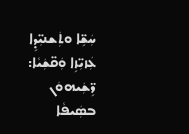ܚܲܫܹ̈ܐ ܘܬܲܫܢܝܼ̈ܕܹܐ ܥܲܙܝܼ̈ܙܹܐ ܘܲܩ̈ܫܲܝܵܐ: ܪܹ̈ܫܲܝܗܘܿܢ ܒܤܲܝܦܵܐ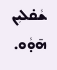ܫܵܩ̇ܠܝܼܢ ܗ̄ܘ̣ܵܘ.